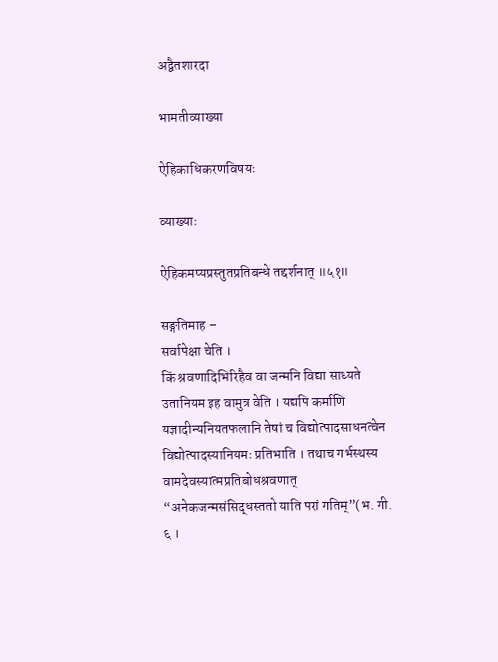अद्वैतशारदा

भामतीव्याख्या

ऐहिकाधिकरणविषयः

व्याख्याः

ऐहिकमप्यप्रस्तुतप्रतिबन्धे तद्दर्शनात् ॥५१॥

सङ्गतिमाह –
सर्वापेक्षा चेति ।
किं श्रवणादिभिरिहैव वा जन्मनि विद्या साध्यते उतानियम इह वामुत्र वेति । यद्यपि कर्माणि यज्ञादीन्यनियतफलानि तेषां च विद्योत्पादसाधनत्वेन विद्योत्पादस्यानियमः प्रतिभाति । तथाच गर्भस्थस्य वामदेवस्यात्मप्रतिबोधश्रवणात् “अनेकजन्मसंसिद्धस्ततो याति परां गतिम्”(भ. गी. ६ ।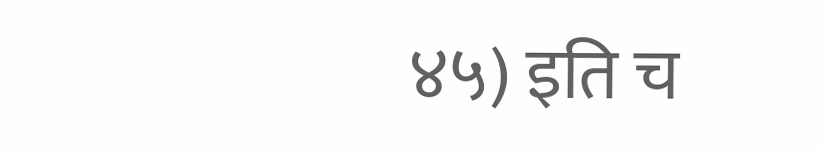४५) इति च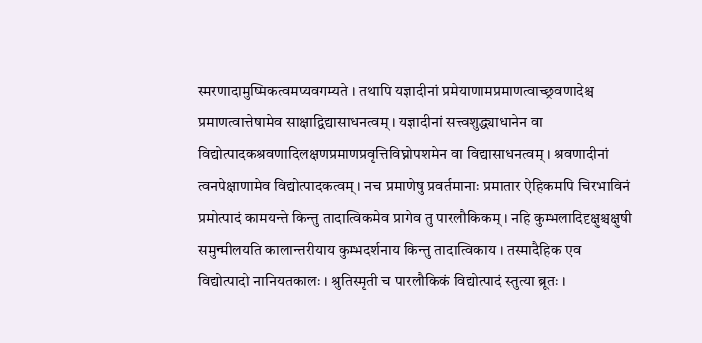स्मरणादामुष्मिकत्वमप्यवगम्यते । तथापि यज्ञादीनां प्रमेयाणामप्रमाणत्वाच्छ्रवणादेश्च प्रमाणत्वात्तेषामेव साक्षाद्विद्यासाधनत्वम् । यज्ञादीनां सत्त्वशुद्ध्याधानेन वा विद्योत्पादकश्रवणादिलक्षणप्रमाणप्रवृत्तिविघ्नोपशमेन वा विद्यासाधनत्वम् । श्रवणादीनां त्वनपेक्षाणामेव विद्योत्पादकत्वम् । नच प्रमाणेषु प्रवर्तमानाः प्रमातार ऐहिकमपि चिरभाविनं प्रमोत्पादं कामयन्ते किन्तु तादात्विकमेव प्रागेव तु पारलौकिकम् । नहि कुम्भलादिदृक्षुश्चक्षुषी समुन्मीलयति कालान्तरीयाय कुम्भदर्शनाय किन्तु तादात्विकाय । तस्मादैहिक एव विद्योत्पादो नानियतकालः । श्रुतिस्मृती च पारलौकिकं विद्योत्पादं स्तुत्या ब्रूतः ।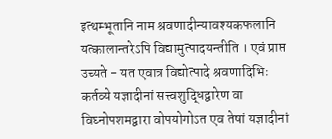इत्थम्भूतानि नाम श्रवणादीन्यावश्यकफलानि यत्कालान्तरेऽपि विद्यामुत्पादयन्तीति । एवं प्राप्त उच्यते - यत एवात्र विद्योत्पादे श्रवणादिभिः कर्तव्ये यज्ञादीनां सत्त्वशुद्धिद्वारेण वा विघ्नोपशमद्वारा वोपयोगोऽत एव तेषां यज्ञादीनां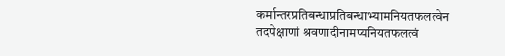कर्मान्तरप्रतिबन्धाप्रतिबन्धाभ्यामनियतफलत्वेन तदपेक्षाणां श्रवणादीनामप्यनियतफलत्वं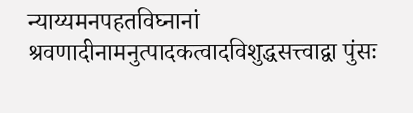न्याय्यमनपहतविघ्नानां श्रवणादीनामनुत्पादकत्वादविशुद्धसत्त्वाद्वा पुंसः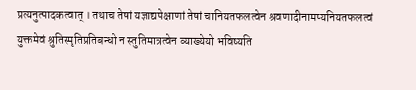प्रत्यनुत्पादकत्वात् । तथाच तेषां यज्ञाद्यपेक्षाणां तेषां चानियतफलत्वेन श्रवणादीनामप्यनियतफलत्वं युक्तमेवं श्रुतिस्मृतिप्रतिबन्धो न स्तुतिमात्रत्वेन व्याख्येयो भविष्यति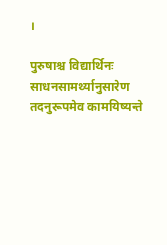।

पुरुषाश्च विद्यार्थिनः साधनसामर्थ्यानुसारेण तदनुरूपमेव कामयिष्यन्ते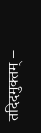तदिदमुक्तम् –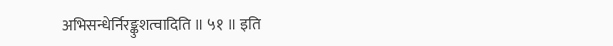अभिसन्धेर्निरङ्कुशत्वादिति ॥ ५१ ॥ इति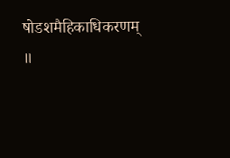षोडशमैहिकाधिकरणम्‌ ॥